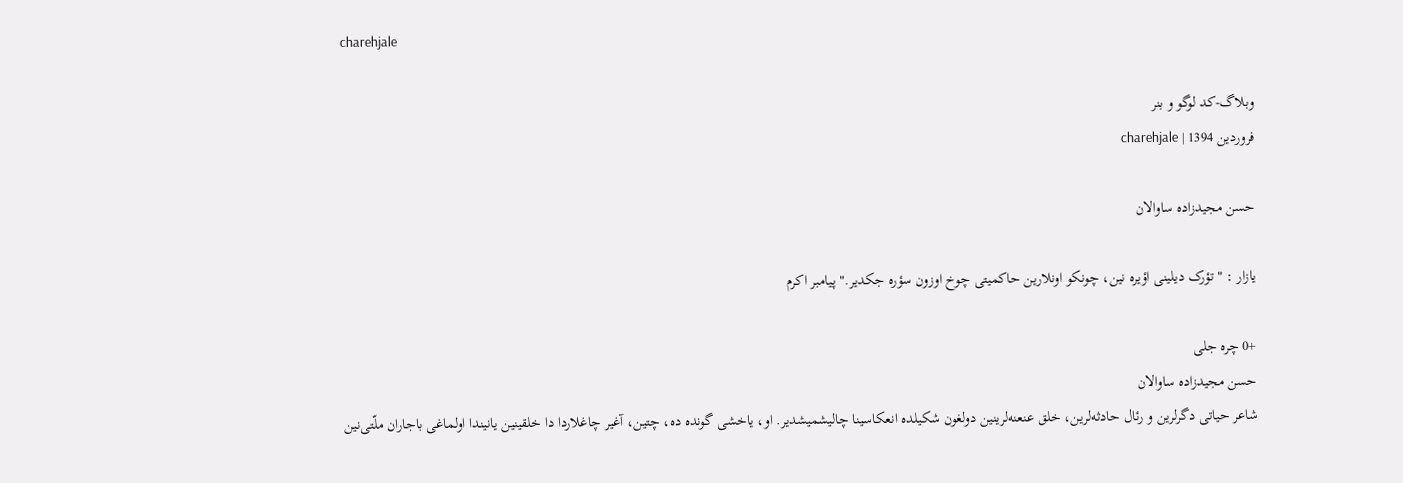charehjale

وبلاگ-کد لوگو و بنر
فروردين 1394 | charehjale

حسن مجیدزاده ساوالان

یازار : " تؤرک دیلینی اؤیره نین، چونکو اونلارین حاکمیتی چوخ اوزون سؤره جکدیر." پیامبر اکرم

+0 چره جلی
حسن مجیدزاده ساوالان
شاعر حیاتی دگرلرین و رئال حادثه‌لرین، خلق عنعنه‌لرینین دولغون شکیلده انعکاسینا چالیشمیشدیر. او، یاخشی گونده ده، چتین، آغیر چاغلاردا دا خلقینین یانیندا اولماغی باجاران ملّتی‌نین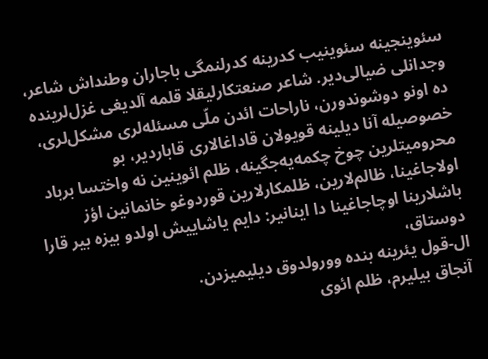سئوینجینه سئوینیب کدرینه کدرلنمگی باجاران وطنداش شاعر، وجدانلی ضیا‌لی‌دیر. شاعر صنعتکارلیقلا قلمه آلدیغی غزل‌لرینده ده اونو دوشوندورن، ناراحات ائدن ملّی مسئله‌لری مشکل‌لری، خصوصیله آنا دیلینه قویولان قاداغا‌لاری قاباردیر، بو محرومیتلرین چوخ چکمه‌یه‌جگینه، ظلم ائوینین نه واختسا برباد اولاجاغینا، ظالم‌لارین، ظلمکارلارین قوردوغو خانمانین اؤز باشلارینا اوچاجاغینا دا اینانیر: دایم یاشاییش اولدو بیزه بیر قارا دوستاق،
ال-قول یئرینه بنده وورولدوق دیلیمیزدن.
آنجاق بیلیرم، ظلم ائوی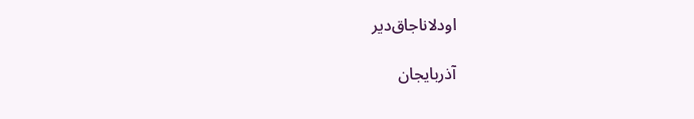اودلانا‌جاق‌دیر

آذربایجان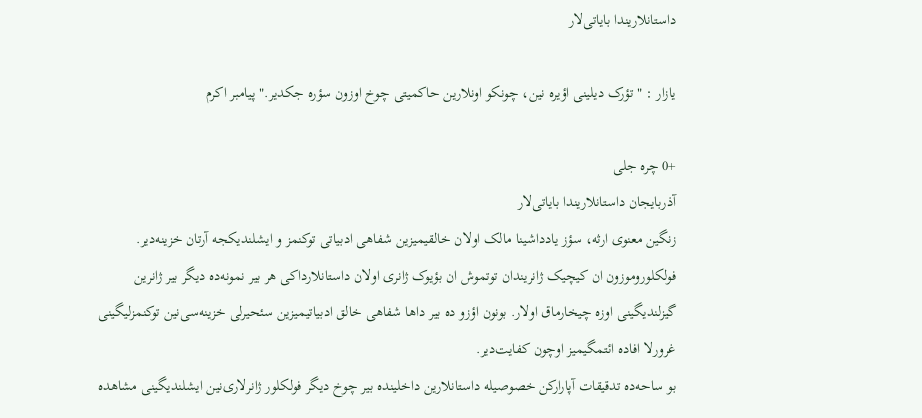داستانلاریندا بایاتی‌لار

یازار : " تؤرک دیلینی اؤیره نین، چونکو اونلارین حاکمیتی چوخ اوزون سؤره جکدیر." پیامبر اکرم

+0 چره جلی
آذربایجان داستانلاریندا بایاتی‌لار
زنگین معنوی ارثه، سؤز یادداشینا مالک اولان خالقیمیزین شفاهی ادبیاتی توکنمز و ایشلندیکجه آرتان خزینه‌دیر. فولکلوروموزون ان کیچیک ژانریندان توتموش ان بؤیوک ژانری اولان داستانلارداکی هر بیر نمونه‌ده دیگر بیر ژانرین گیزلندیگینی اوزه چیخارماق اولار. بونون اؤزو ده بیر داها شفاهی خالق ادبیاتیمیزین سئحیرلی خزینه‌سی‌نین توکنمزلیگینی غرورلا افاده ائتمگیمیز اوچون کفایت‌دیر.
بو ساحه‌ده تدقیقات آپارارکن خصوصیله داستانلارین داخلینده بیر چوخ دیگر فولکلور ژانر‌لاری‌نین ایشلندیگینی مشاهده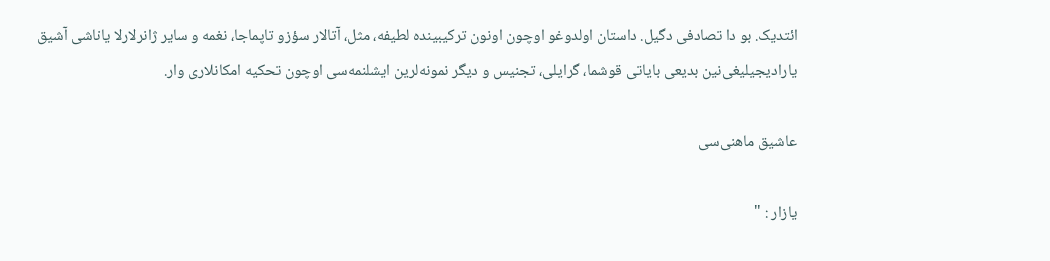ائتدیک. بو دا تصادفی دگیل. داستان اولدوغو اوچون اونون ترکیبینده لطیفه، مثل، آتا‌لار سؤزو تاپماجا، نغمه و سایر ژانرلارلا یاناشی آشیق یارادیجیلیغی‌نین بدیعی بایاتی قوشما، گرایلی، تجنیس و دیگر نمونه‌لرین ایشلنمه‌سی اوچون تحکیه امکانلاری وار.

عاشیق ماهنی‌سی

یازار : "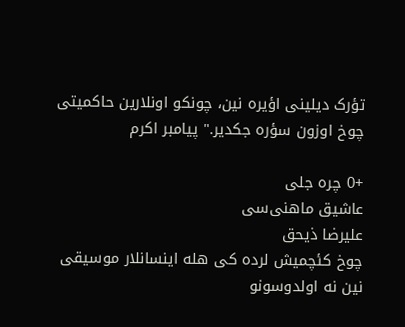تؤرک دیلینی اؤیره نین، چونکو اونلارین حاکمیتی چوخ اوزون سؤره جکدیر." پیامبر اکرم

+0 چره جلی
عاشیق ماهنی‌سی
علیرضا ذیحق
چوخ کئچمیش لرده کی هله اینسانلار موسیقی نین نه اولدوسونو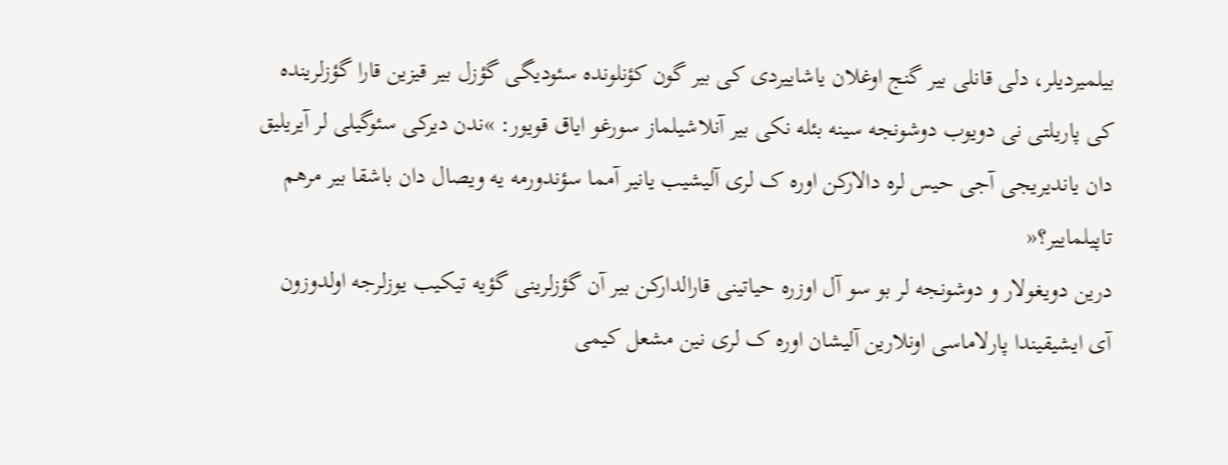بیلمیردیلر، دلی قانلی بیر گنج اوغلان یاشاییردی کی بیر گون کؤنلونده سئودیگی گؤزل بیر قیزین قارا گؤزلرینده کی پاریلتی نی دویوب دوشونجه سینه بئله نکی بیر آنلاشیلماز سورغو ایاق قویور: »ندن دیرکی سئوگیلی لر آیریلیق دان یاندیریجی آجی حیس لره دالارکن اوره ک لری آلیشیب یانیر آمما سؤندورمه یه ویصال دان باشقا بیر مرهم تاپیلماییر؟«
درین دویغولار و دوشونجه لر بو سو آل اوزره حیاتینی قارالدارکن بیر آن گؤزلرینی گؤیه تیکیب یوزلرجه اولدوزون آی ایشیقیندا پارلاماسی اونلارین آلیشان اوره ک لری نین مشعل کیمی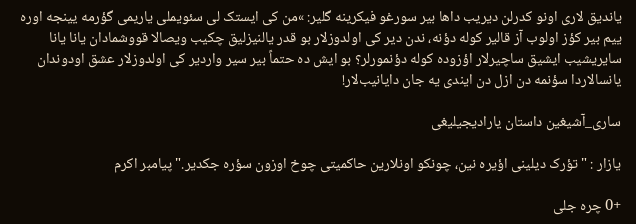یاندیق لاری اونو کدرلن دیریب داها بیر سورغو فیکرینه گلیر: »من کی ایستک لی سئویملی یاریمی گؤرمه یینجه اوره ییم بیر کؤز اولوب آز قالیر کوله دؤنه، ندن دیر کی اولدوزلار بو قدر یالنیزلیق چکیب ویصالا قووشمادان یانا یانا سایریشیب ایشیق ساچیرلار اؤزوده کوله دؤنمورلر؟ بو ایش ده حتماً بیر سیر واردیر کی اولدوزلار عشق اودوندان یانسالاردا سؤنمه دن ازل دن ایندی یه جان دایانیب‌لار!

ساری_آشیغین داستان یارادیجیلیغی

یازار : " تؤرک دیلینی اؤیره نین، چونکو اونلارین حاکمیتی چوخ اوزون سؤره جکدیر." پیامبر اکرم

+0 چره جلی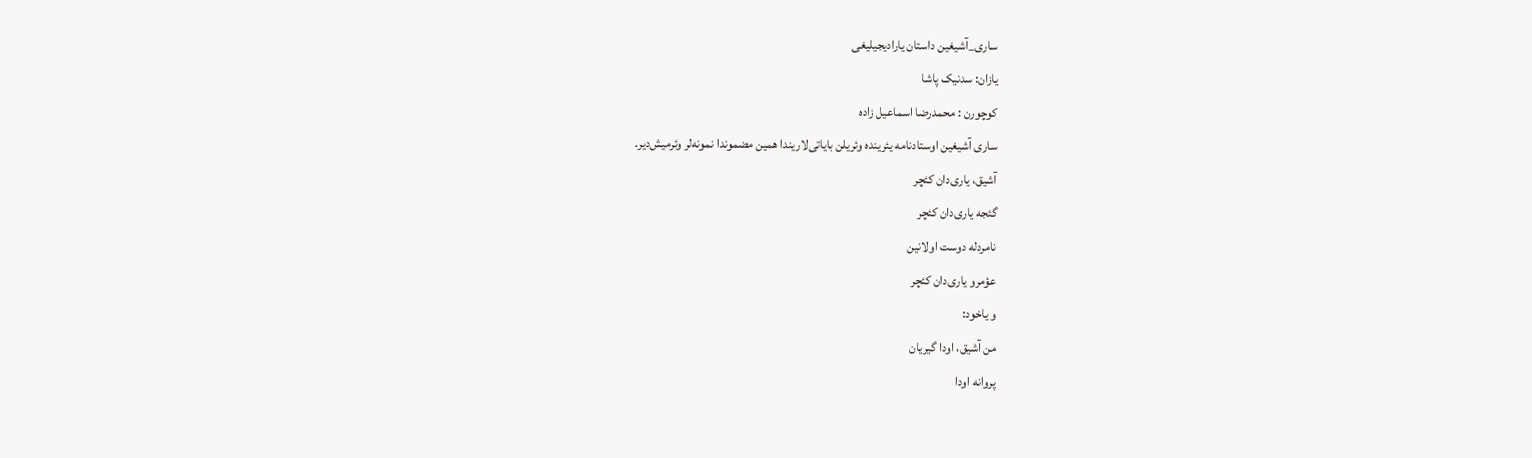ساری_آشیغین داستان یارادیجیلیغی
یازان: سدنیک پاشا
کوچورن : محمدرضا اسماعیل زاده
ساری آشیغین اوستادنامه یئرینده وئریلن بایاتی‌لاریندا همین مضموندا نمونه‌لر وئرمیش‌دیر.
آشیق، یاری‌دان کئچر
گئجه یاری‌دان کئچر
نامردله دوست اولانین
عؤمرو یاری‌دان کئچر
و یاخود:
من آشیق، اودا گیریان
پروانه اودا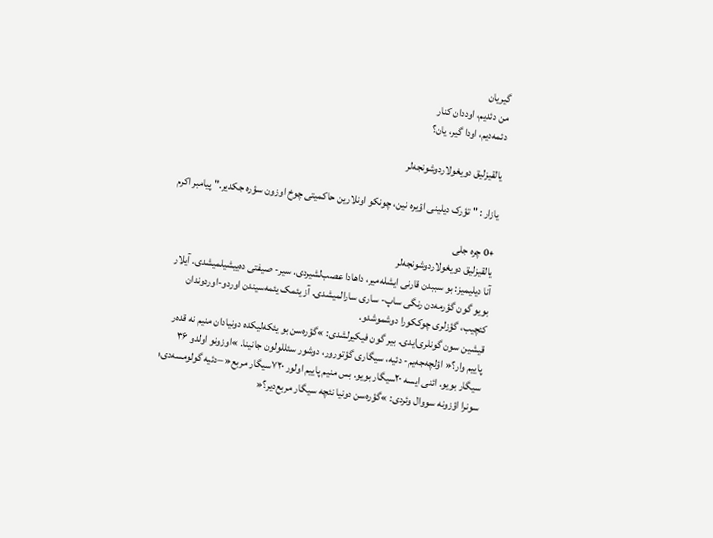گیریان
من دئدیم، اوددان کنار
دئمه‌دیم، اودا گیر، یان؟

یالقیزلیق دویغولاردوشونجه‌لر

یازار : " تؤرک دیلینی اؤیره نین، چونکو اونلارین حاکمیتی چوخ اوزون سؤره جکدیر." پیامبر اکرم

+0 چره جلی
یالقیزلیق دویغولاردوشونجه‌لر
آنا دیلیمیز: بو سببدن قارنی ایشله‌میر، داهادا عصب‌لشیردی. سیر- صیفتی ده‌ییشیلمیشدی. آیلار بویو گون گؤرمه‌دن رنگی ساپ- ساری سارالمیشدی. آز یئمک یئمه‌سیندن اوردو-اوردوندان کئچیب، گؤزلری چوککورا دوشموشدو.
قیشین سون گونلری‌ایدی. بیر گون فیکیرلشدی: »گؤره‌سن بو یئکه‌لیکده دونیادان منیم نه قده‌ر پاییم وار؟« اؤلچه‌جه‌یم- دئیه، سیگاری گؤتورور، دوشور سئللولون جانینا. »اوزونو اولدو ۳۶ سیگار بویو. ائنی ایسه ۲۰سیگار بویو. بس منیم پاییم اولور ۷۲۰سیگار مربع« –دئیه گولومسه‌دی؛ سونرا اؤزونه سووال وئردی: »گؤره‌سن دونیا نئچه سیگار مربع‌دیر؟«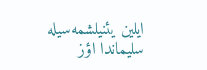ایلین یئنیلشمه‌سیله سلیماندا اؤز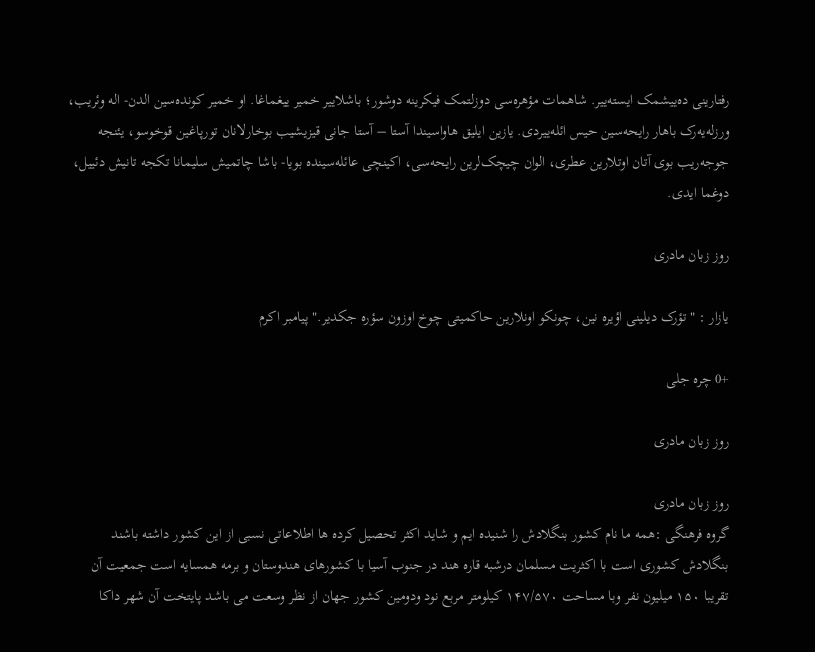رفتارینی ده‌ییشمک ایسته‌ییر. شاهمات مؤهره‌سی دوزلتمک فیکرینه دوشور؛ باشلاییر خمیر ییغماغا. او خمیر کونده‌سین الدن- اله وئریب، ورزله‌یه‌رک باهار رایحه‌سین حیس ائله‌ییردی. یازین ایلیق هاواسیندا آستا – آستا جانی قیزیشیب بوخارلانان تورپاغین قوخوسو، یئنجه جوجه‌ریب بوی آتان اوتلارین عطری، الوان چیچک‌لرین رایحه‌سی، اکینچی عائله‌سینده بویا- باشا چاتمیش سلیمانا تکجه تانیش دئییل، دوغما ایدی.

روز زبان مادری

یازار : " تؤرک دیلینی اؤیره نین، چونکو اونلارین حاکمیتی چوخ اوزون سؤره جکدیر." پیامبر اکرم

+0 چره جلی

روز زبان مادری

روز زبان مادری
گروه فرهنگی :همه ما نام کشور بنگلادش را شنیده ایم و شاید اکثر تحصیل کرده ها اطلاعاتی نسبی از این کشور داشته باشند بنگلادش کشوری است با اکثریت مسلمان درشبه قاره هند در جنوب آسیا با کشورهای هندوستان و برمه همسایه است جمعیت آن تقریبا ۱۵۰ میلیون نفر وبا مساحت ۱۴۷/۵۷۰ کیلومتر مربع نود ودومین کشور جهان از نظر وسعت می باشد پایتخت آن شهر داکا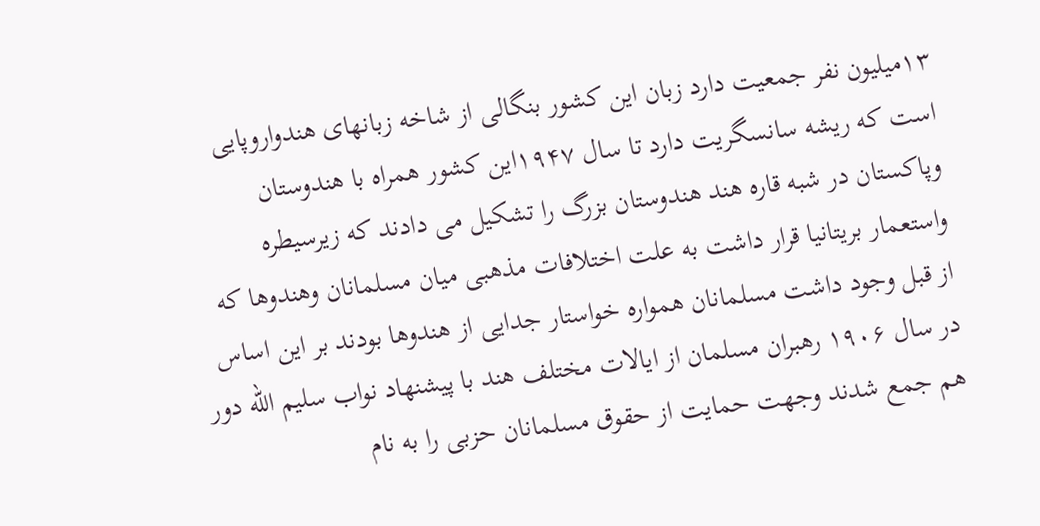۱۳میلیون نفر جمعیت دارد زبان این کشور بنگالی از شاخه زبانهای هندواروپایی است که ریشه سانسگریت دارد تا سال ۱۹۴۷این کشور همراه با هندوستان وپاکستان در شبه قاره هند هندوستان بزرگ را تشکیل می دادند که زیرسیطره واستعمار بریتانیا قرار داشت به علت اختلافات مذهبی میان مسلمانان وهندوها که از قبل وجود داشت مسلمانان همواره خواستار جدایی از هندوها بودند بر این اساس در سال ۱۹۰۶ رهبران مسلمان از ایالات مختلف هند با پیشنهاد نواب سلیم الله دور هم جمع شدند وجهت حمایت از حقوق مسلمانان حزبی را به نام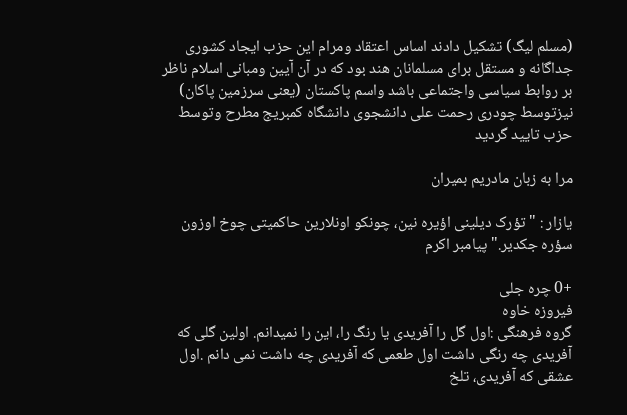(مسلم لیگ) تشکیل دادند اساس اعتقاد ومرام این حزب ایجاد کشوری جداگانه و مستقل برای مسلمانان هند بود که در آن آیین ومبانی اسلام ناظر بر روابط سیاسی واجتماعی باشد واسم پاکستان (یعنی سرزمین پاکان) نیزتوسط چودری رحمت علی دانشجوی دانشگاه کمبریج مطرح وتوسط حزب تایید گردید

مرا به زبان مادریم بمیران

یازار : " تؤرک دیلینی اؤیره نین، چونکو اونلارین حاکمیتی چوخ اوزون سؤره جکدیر." پیامبر اکرم

+0 چره جلی
فیروزه خاوه
گروه فرهنگی :اول گل را آفریدی یا رنگ را، این را نمیدانم. اولین گلی که آفریدی چه رنگی داشت اول طعمی که آفریدی چه داشت نمی دانم .اول عشقی که آفریدی، تلخ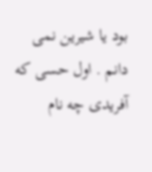بود یا شیرین نمی دانم . اول حسی که آفریدی چه نام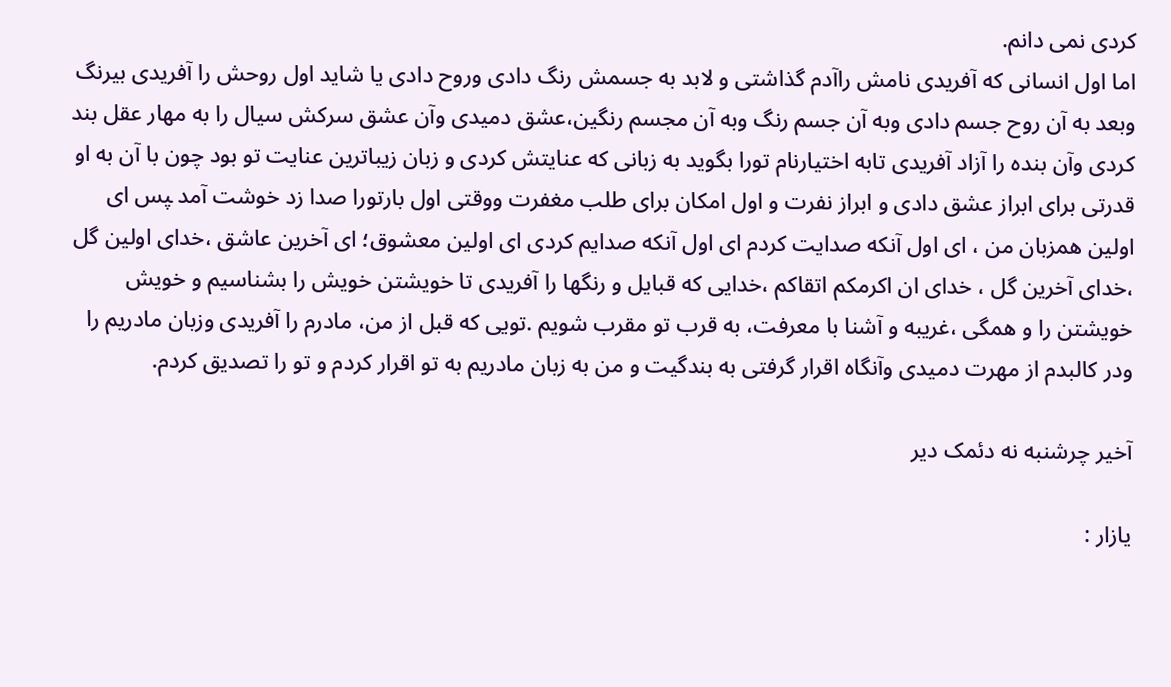کردی نمی دانم.
اما اول انسانی که آفریدی نامش راآدم گذاشتی و لابد به جسمش رنگ دادی وروح دادی یا شاید اول روحش را آفریدی بیرنگ وبعد به آن روح جسم دادی وبه آن جسم رنگ وبه آن مجسم رنگین،عشق دمیدی وآن عشق سرکش سیال را به مهار عقل بند کردی وآن بنده را آزاد آفریدی تابه اختیارنام تورا بگوید به زبانی که عنایتش کردی و زبان زیباترین عنایت تو بود چون با آن به او قدرتی برای ابراز عشق دادی و ابراز نفرت و اول امکان برای طلب مغفرت ووقتی اول بارتورا صدا زد خوشت آم‍‍‍د ‍‍پس ای اولین همزبان من ، ای اول آنکه صدایت کردم ای اول آنکه صدایم کردی ای اولین معشوق؛ ای آخرین عاشق ،خدای اولین گل ،خدای آخرین گل ، خدای ان اکرمکم اتقاکم ،خدایی که قبایل و رنگها را آفریدی تا خویشتن خویش را بشناسیم و خویش خویشتن را و همگی ،غریبه و آشنا با معرفت، به قرب تو مقرب شویم .تویی که قبل از من، مادرم را آفریدی وزبان مادریم را ودر کالبدم از مهرت دمیدی وآنگاه اقرار گرفتی به بندگیت و من به زبان مادریم به تو اقرار کردم و تو را تصدیق کردم.

آخیر چرشنبه نه دئمک دیر

یازار :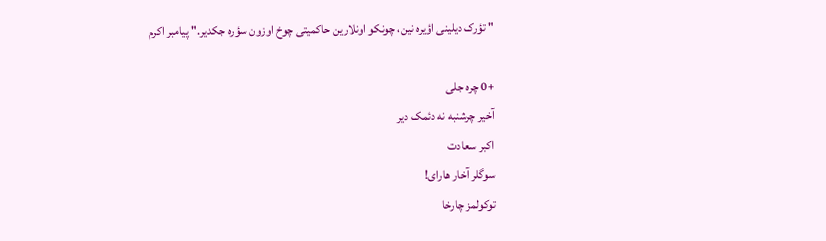" تؤرک دیلینی اؤیره نین، چونکو اونلارین حاکمیتی چوخ اوزون سؤره جکدیر." پیامبر اکرم

+0 چره جلی
آخیر چرشنبه نه دئمک دیر
اکبر سعادت
سوگلر آخار هارای!
توکولمز چارخا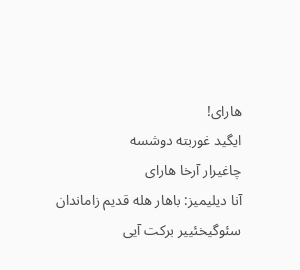هارای!
ایگید غوربته دوشسه
چاغیرار آرخا هارای
آنا دیلیمیز: باهار هله قدیم زاماندان سئوگیخئییر برکت آیی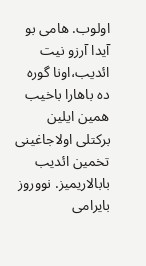اولوب. هامی بو آیدا آرزو نیت ائدیب،اونا گوره ده باهارا باخیب همین ایلین برکتلی اولاجاغینی تخمین ائدیب بابالاریمیز. نووروز بایرامی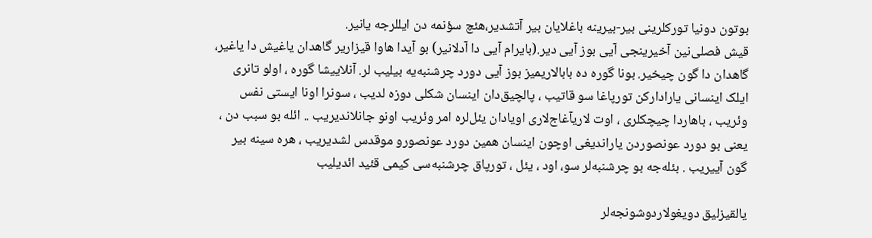بوتون دونیا تورکلرینی بیر-بیرینه باغلایان بیر آتشدیر،هئچ سؤنمه دن ایللرجه یانیر.
قیش فصلی‌نین آخیرینجی آیی بوز آیی دیر.(بایرام آیی دا آدلانیر) بو آیدا هاوا‌ قیزاریر گاهدان یاغیش دا یاغیر، گاهدان دا گون چیخیر. بونا گوره ده بابا‌لاریمیز بوز آیی دورد چرشنبه‌یه بیلیب ‌لر. آنلاییشا گوره ، اولو تانری ایلک اینسانی یارادارکن تورپاغا سو قاتیب ، پالچیق‌دان اینسان شکلی دوزه لدیب ، سونرا اونا ایستی نفس وئریب ، باهاردا چیچکلری ، اوت لاریآغاج‌لاری اویا‌دان یئل‌لره امر وئریب اونو جانلاندیریب .. ائله بو سبب دن ، یعنی بو دورد عونصوردن یاراندیغی اوچون اینسان همین دورد عونصورو موقدس لشدیریب ، هره ‌سینه بیر گون آییریب . بئله‌جه بو چرشنبه‌لر سو، اود ، یئل ، تورپاق چرشنبه‌سی کیمی قئید ائدیلیب

یالقیزلیق دویغولاردوشونجه‌لر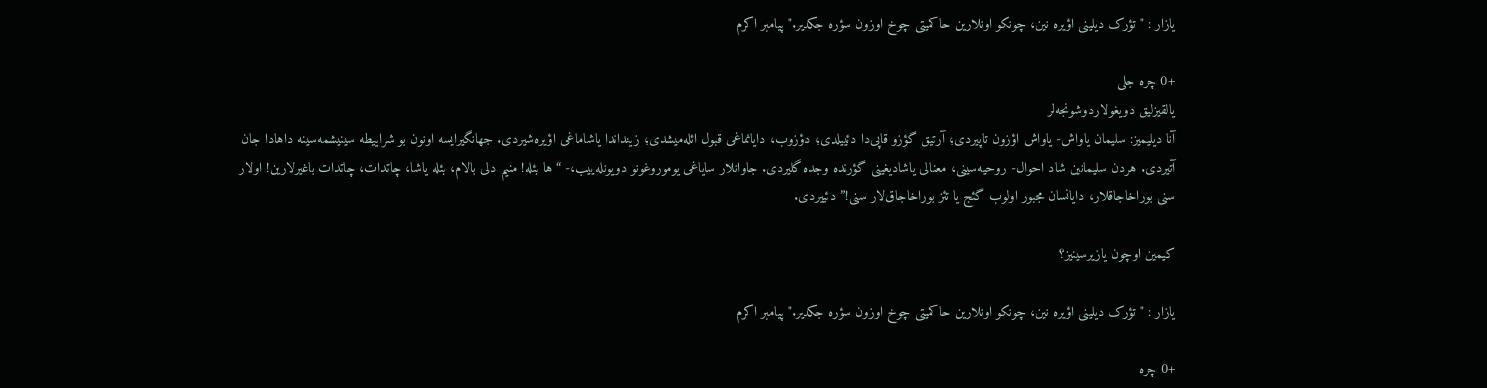یازار : " تؤرک دیلینی اؤیره نین، چونکو اونلارین حاکمیتی چوخ اوزون سؤره جکدیر." پیامبر اکرم

+0 چره جلی
یالقیزلیق دویغولاردوشونجه‌لر
آنا دیلیمیز: سلیمان یاواش- یاواش اؤزون تاپیردی؛ آرتیق گؤزو قاپی‌دا دئییلدی؛ دؤزوب، دایانماغی قبول ائله‌میشدی؛ زینداندا یاشاماغی اؤیره‌شیردی. جهانگیرایسه اونون بو شراییطه سینیشمه‌سینه داهادا جان آتیردی. هردن سلیمانین شاد احوال- روحیه‌سینی، معنالی یاشادیغینی گؤرنده وجده گلیردی. جاوانلار سایاغی یوموروغونو دویونله‌ییب،- “ها بئله! منیم دلی بالام، بئله یاشا، چاتدات، چاتدات باغیرلارین! اولار سنی بوراخاجاقلار، دایانسان مجبور اولوب گئج یا تئز بوراخاجاق‌لار سنی!” دئییردی.

کیمین اوچون یازیرسینیز؟

یازار : " تؤرک دیلینی اؤیره نین، چونکو اونلارین حاکمیتی چوخ اوزون سؤره جکدیر." پیامبر اکرم

+0 چره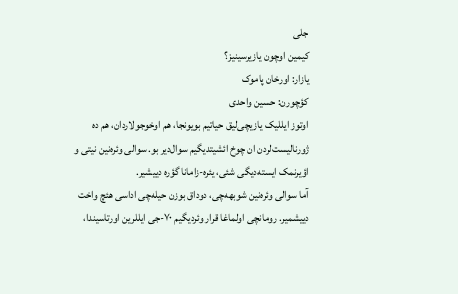جلی
کیمین اوچون یازیرسینیز؟
یازار: اورخان پاموک
کؤچورن: حسین واحدی
اوتوز ایللیک یازیچی‌لیق حیاتیم بویونجا، هم اوخوجولاردان، هم ده ژورنالیست‌لردن ان چوخ ائشیتدیگیم سوال‌دیر بو. سوا‌لی وئره‌نین نیتی و اؤیرنمک ایسته‌دیگی شئی، یئره-زامانا گؤره دییشیر.
آما سوا‌لی وئره‌نین شوبهه‌چی، دوداق بوزن حیله‌چی اداسی هئچ واخت دییشمیر. رومانچی اولماغا قرار وئردیگیم ۷۰-جی ایللرین اورتاسیندا،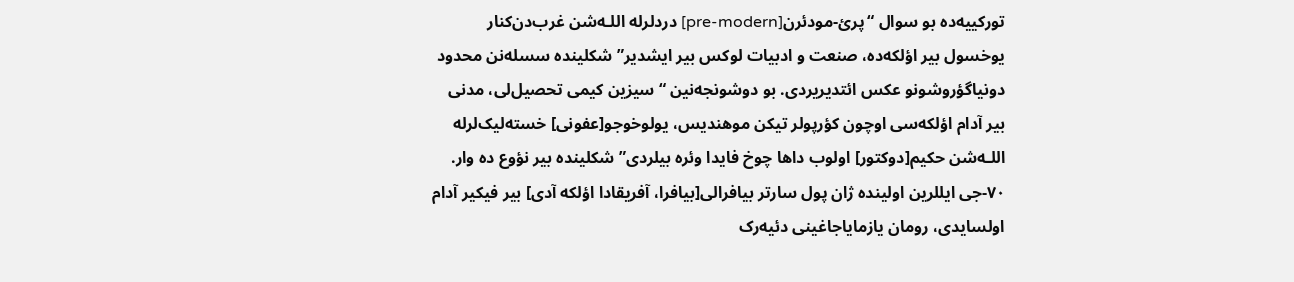تورکییه‌ده بو سوال “پرئ-مودئرن[pre-modern] دردلرله اللـه‌شن غرب‌دن‌کنار یوخسول بیر اؤلکه‌ده، صنعت و ادبیات لوکس بیر ایشدیر” شکلینده سسله‌نن محدود دونیاگؤروشونو عکس ائتدیریردی. بو دوشونجه‌نین “سیزین کیمی تحصیل‌لی، مدنی بیر آدام اؤلکه‌سی اوچون کؤرپولر تیکن موهندیس، یولوخوجو[عفونی] خسته‌لیک‌لرله اللـه‌شن حکیم[دوکتور] اولوب داها چوخ فایدا وئره بیلردی” شکلینده بیر نؤوع ده وار. ۷۰-جی ایللرین اولینده ژان پول سارتر بیافرا‌لی[بیافرا، آفریقادا اؤلکه آدی] بیر فیکیر آدام اولسایدی، رومان یازمایاجاغینی دئیه‌رک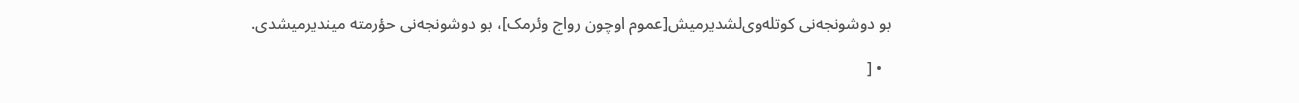بو دوشونجه‌نی کوتله‌وی‌لشدیرمیش[عموم اوچون رواج وئرمک]، بو دوشونجه‌نی حؤرمته میندیرمیشدی.

  • [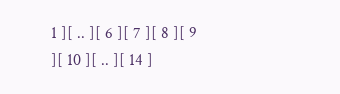1 ][ .. ][ 6 ][ 7 ][ 8 ][ 9 ][ 10 ][ .. ][ 14 ]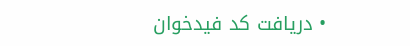• دریافت کد فیدخوان